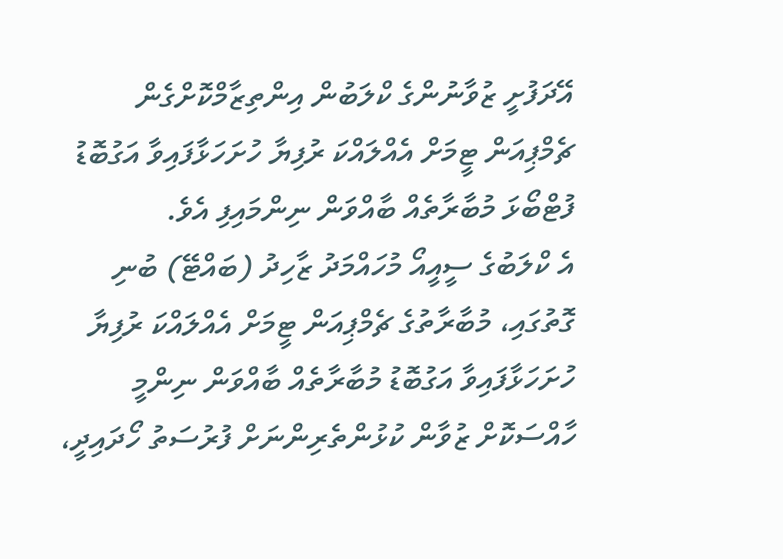އޭދަފުށީ ޒުވާނުންގެ ކްލަބުން އިންތިޒާމްކޮށްގެން ޗެމްޕިއަން ޓީމަށް އެއްލައްކަ ރުފިޔާ ހުށަހަޅާފައިވާ އަގުބޮޑު ފުޓްބޯޅަ މުބާރާތެއް ބާއްވަން ނިންމައިފި އެވެ.
އެ ކްލަބުގެ ސީއީއޯ މުހައްމަދު ޒާހިދު (ބައްޓޭ) ބުނި ގޮތުގައި، މުބާރާތުގެ ޗެމްޕިއަން ޓީމަށް އެއްލައްކަ ރުފިޔާ ހުށަހަޅާފައިވާ އަގުބޮޑު މުބާރާތެއް ބާއްވަން ނިންމީ ހާއްސަކޮށް ޒުވާން ކުޅުންތެރިންނަށް ފުރުސަތު ހޯދައިދީ،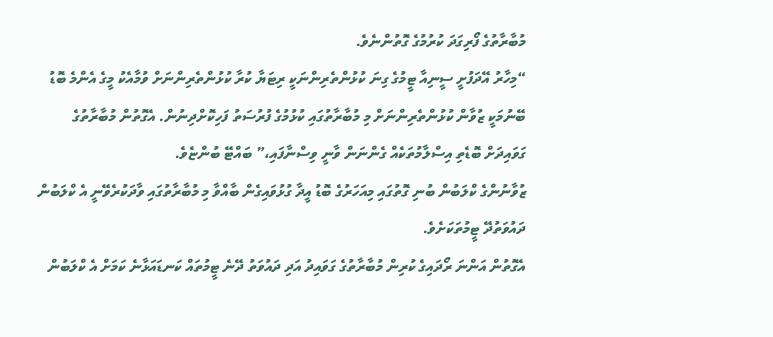މުބާރާތުގެ ފޯރިގަދަ ކުރުމުގެ ގޮތުންނެވެ.
“މިހާރު އޭދަފުށީ ސީނިއާ ޓީމުގެ ގިނަ ކުޅުންތެރިންނަކީ ރިޓަޔާ ކުރާ ކުޅުންތެރިންނަށް ވުމާއެކު މީގެ އެންމެ ބޮޑު ބޭނުމަކީ ޒުވާން ކުޅުންތެރިންނަށް މި މުބާރާތުގައި ކުޅުމުގެ ފުރުސަތު ފަހިކޮށްދިނުން. އެގޮތުން މުބާރާތުގެ ގަވައިދަށް ބޮޑެތި އިސްލާމުތަކެއް ގެންނަން ވާނީ ވިސްނާފައި،” ބައްޓޭ ބުންޏެވެ.
ޒުވާނުންގެ ކްލަބުން ބުނި ގޮތުގައި މިއަހަރުގެ ބޮޑު އީދާ ގުޅުވައިގެން ބާއްވާ މި މުބާރާތުގައި ވާދަކުރެވޭނީ އެ ކްލަބުން ދައުވަތުދޭ ޓީމުތަކަށެވެ.
އެގޮތުން އަންނަ ރޯދައިގެ ކުރިން މުބާރާތުގެ ގަވައިދު އަދި ދައުވަތު ދޭނެ ޓީމުތައް ކަނޑައަޅާނެ ކަމަށް އެ ކްލަބުން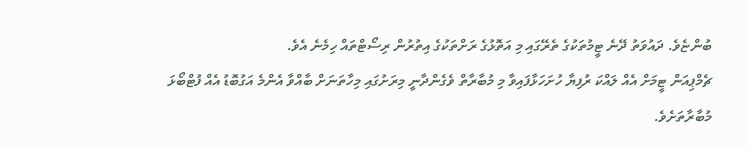ބުންޏެވެ. ދައުވަތު ދޭނެ ޓީމުތަކުގެ ތެރޭގައި މި އަތޮޅުގެ ރަށްތަކުގެ އިތުރުން ރިސޯޓްތައް ހިމެނެ އެވެ.
ޗެމްޕިއަން ޓީމަށް އެއް ލައްކަ ރުފިޔާ ހުށަހަޅާފައިވާ މި މުބާރާތް ވެގެންދާނީ މިރަށުގައި މިހާތަނަށް ބާއްވާ އެންމެ އަގުބޮޑު އެއް ފުޓްބޯޅަ މުބާރާތަށެވެ.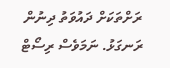ރަށްތަކަށް ދައުވަތު ދިނުން ރަނގަޅު. ނަމަވެސް ރިސޯޓް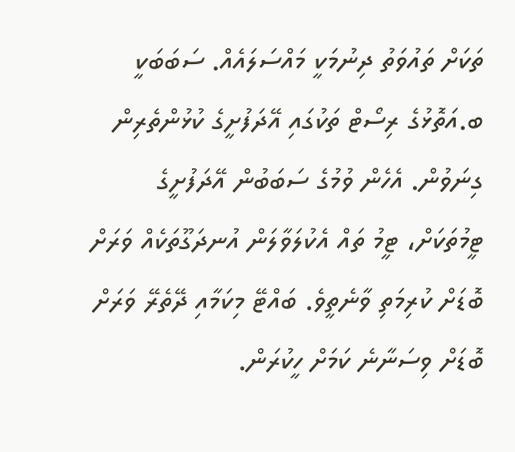ތަކަށް ތައުވަތު ދިނުމަކީ މައްސަލައެއް. ސަބަބަކީ ބ.އަތޮޅުގެ ރިސޯޓް ތަކުގައި އޭދަފުށީގެ ކުޅުންތެރިން ގިނަވުން. އެހެން ވުމުގެ ސަބަބުން އޭދަފުށީގެ ޓީމުތަކަށް، ޓީމު ތައް އެކުލަވާލަން އުނދަގޫތަކެއް ވަރަށް ބޮޑަށް ކުރިމަތި ވާނެތީވެ. ބައްޓޭ މިކަމާއި ދޭތެރޭ ވަރަށް ބޮޑަށް ވިސަނާނެ ކަމަށް ހީކުރަން.